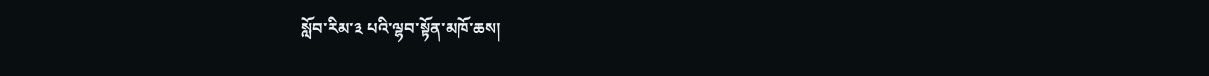སློབ་རིམ་༣ པའི་ལྷབ་སྟོན་མཁོ་ཆས།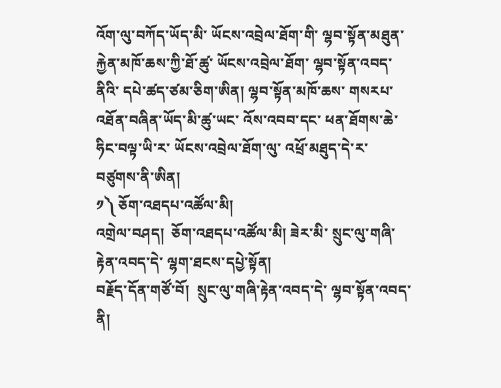འོག་ལུ་བཀོད་ཡོད་མི་ ཡོངས་འབྲེལ་ཐོག་གི་ ལྷབ་སྟོན་མཐུན་རྐྱེན་མཁོ་ཆས་ཀྱི་ཐོ་ཚུ་ ཡོངས་འབྲེལ་ཐོག་ ལྷབ་སྟོན་འབད་ནིའི་ དཔེ་ཚད་ཙམ་ཅིག་ཨིན། ལྷབ་སྟོན་མཁོ་ཆས་ གསརཔ་འཐོན་བཞིན་ཡོད་མི་ཚུ་ཡང་ འོས་འབབ་དང་ ཕན་ཐོགས་ཆེ་ཧིང་བལྟ་ཡི་ར་ ཡོངས་འབྲེལ་ཐོག་ལུ་ འཕྲོ་མཐུད་དེ་ར་ བཙུགས་ནི་ཨིན།
༡༽ ཅོག་འཐདཔ་འཚོལ་མི།
འགྲེལ་བཤད།  ཅོག་འཐདཔ་འཚོལ་མི། ཟེར་མི་ སྲུང་ལུ་གཞི་རྟེན་འབད་དེ་ ལྷག་ཐངས་དཔྱེ་སྟོན།
བརྗོད་དོན་གཙོ་བོ།  སྲུང་ལུ་གཞི་རྟེན་འབད་དེ་ ལྷབ་སྟོན་འབད་ནི།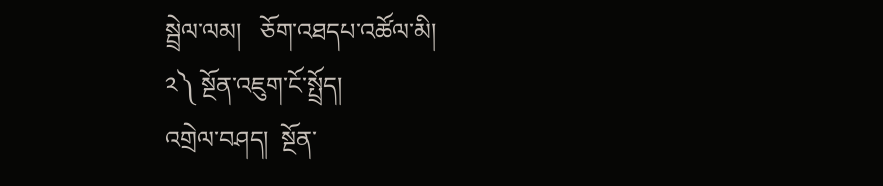སྦྲེལ་ལམ།   ཅོག་འཐདཔ་འཚོལ་མི།
༢༽ སྔོན་འཇུག་ངོ་སྤྲོད།
འགྲེལ་བཤད།  སྔོན་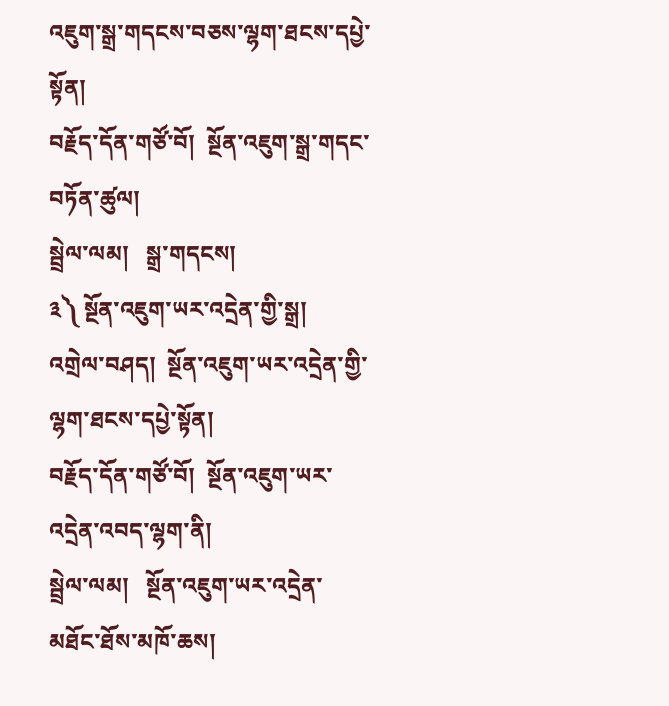འཇུག་སྒྲ་གདངས་བཅས་ལྷག་ཐངས་དཔྱེ་སྟོན།
བརྗོད་དོན་གཙོ་བོ།  སྔོན་འཇུག་སྒྲ་གདང་བཏོན་ཚུལ།
སྦྲེལ་ལམ།   སྒྲ་གདངས།
༣༽ སྔོན་འཇུག་ཡར་འདྲེན་གྱི་སྒྲ།
འགྲེལ་བཤད།  སྔོན་འཇུག་ཡར་འདྲེན་གྱི་ལྷག་ཐངས་དཔྱེ་སྟོན།
བརྗོད་དོན་གཙོ་བོ།  སྔོན་འཇུག་ཡར་འདྲེན་འབད་ལྷག་ནི།
སྦྲེལ་ལམ།   སྔོན་འཇུག་ཡར་འདྲེན་ མཐོང་ཐོས་མཁོ་ཆས།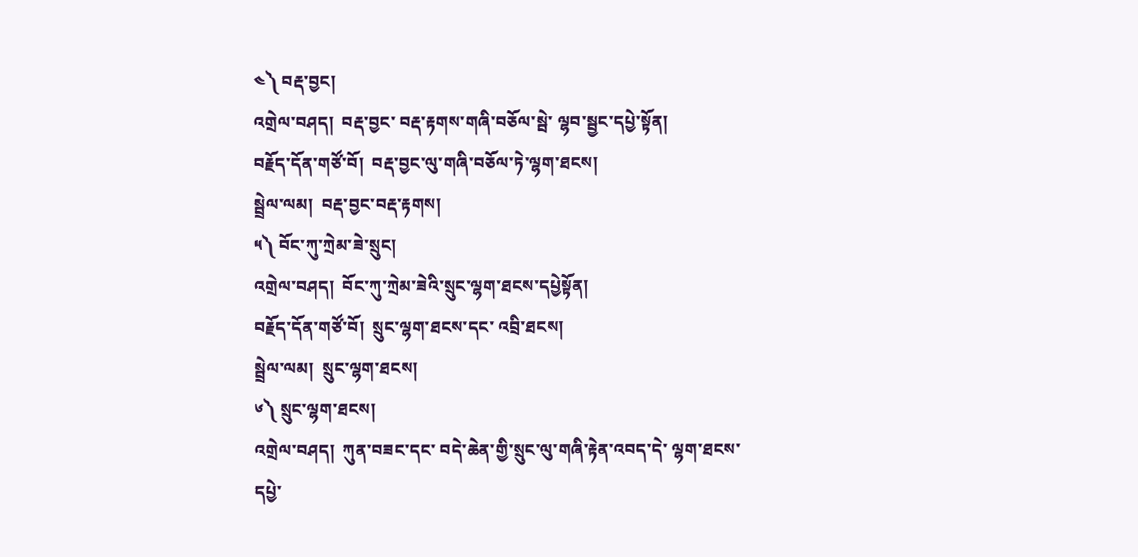༤༽ བརྡ་བྱང།
འགྲེལ་བཤད།  བརྡ་བྱང་ བརྡ་རྟགས་གཞི་བཅོལ་སྦེ་ ལྷབ་སྦྱང་དཔྱེ་སྟོན།
བརྗོད་དོན་གཙོ་བོ།  བརྡ་བྱང་ལུ་གཞི་བཅོལ་ཏེ་ལྷག་ཐངས།
སྦྲེལ་ལམ།  བརྡ་བྱང་བརྡ་རྟགས།
༥༽ བོང་ཀུ་ཀྲེམ་ཟེ་སྲུང།
འགྲེལ་བཤད།  བོང་ཀུ་ཀྲེམ་ཟེའི་སྲུང་ལྷག་ཐངས་དཔྱེསྟོན།
བརྗོད་དོན་གཙོ་བོ།  སྲུང་ལྷག་ཐངས་དང་ འབྲི་ཐངས།
སྦྲེལ་ལམ།  སྲུང་ལྷག་ཐངས།
༦༽ སྲུང་ལྷག་ཐངས།
འགྲེལ་བཤད།  ཀུན་བཟང་དང་ བདེ་ཆེན་གྱི་སྲུང་ལུ་གཞི་རྟེན་འབད་དེ་ ལྷག་ཐངས་དཔྱེ་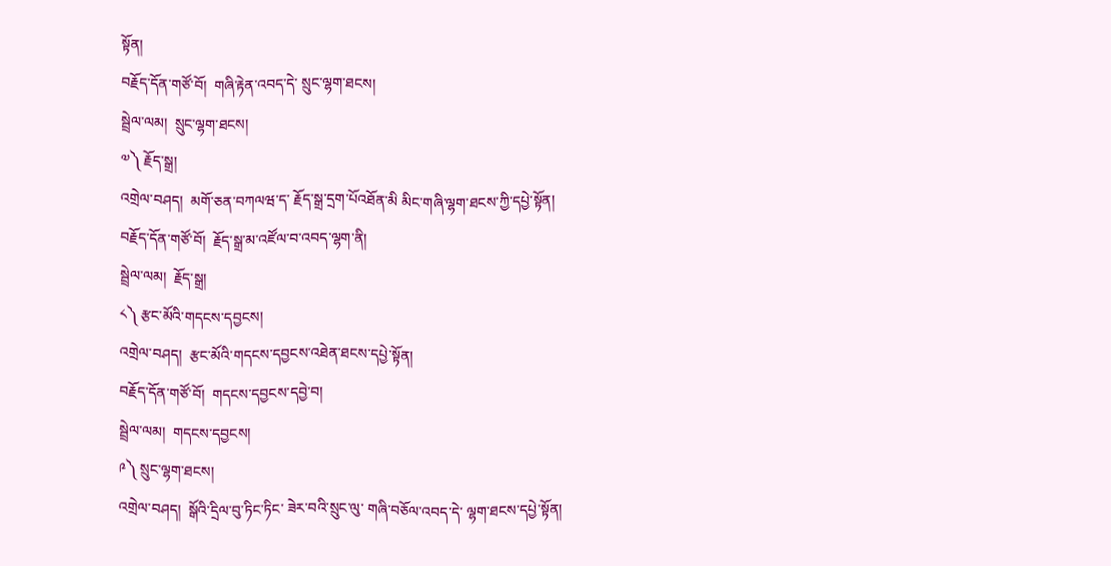སྟོན།
བརྗོད་དོན་གཙོ་བོ།  གཞི་རྟེན་འབད་དེ་ སྲུང་ལྷག་ཐངས།
སྦྲེལ་ལམ།  སྲུང་ལྷག་ཐངས།
༧༽ རྗོད་སྒྲ།
འགྲེལ་བཤད།  མགོ་ཅན་བཀལཝ་ད་ རྗོད་སྒྲ་དྲག་པོའཐོན་མི མིང་གཞི་ལྷག་ཐངས་ཀྱི་དཔྱེ་སྟོན།
བརྗོད་དོན་གཙོ་བོ།  རྗོད་སྒྲ་མ་འཛོལ་བ་འབད་ལྷག་ནི།
སྦྲེལ་ལམ།  རྗོད་སྒྲ།
༨༽ རྩང་མོའི་གདངས་དབྱངས།
འགྲེལ་བཤད།  རྩང་མོའི་གདངས་དབྱངས་འཐེན་ཐངས་དཔྱེ་སྟོན།
བརྗོད་དོན་གཙོ་བོ།  གདངས་དབྱངས་དབྱེ་བ།
སྦྲེལ་ལམ།  གདངས་དབྱངས།
༩༽ སྲུང་ལྷག་ཐངས།
འགྲེལ་བཤད།  སྒོའི་དྲིལ་བུ་ཏིང་ཏིང་ ཟེར་བའི་སྲུང་ལུ་ གཞི་བཅོལ་འབད་དེ་ ལྷག་ཐངས་དཔྱེ་སྟོན།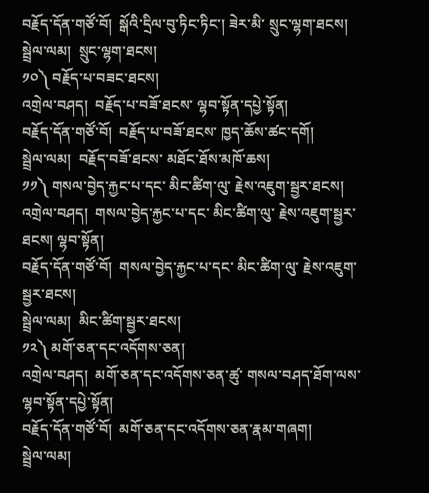བརྗོད་དོན་གཙོ་བོ།  སྒོའི་དྲིལ་བུ་ཏིང་ཏིང་། ཟེར་མི་ སྲུང་ལྷག་ཐངས།
སྦྲེལ་ལམ།  སྲུང་ལྷག་ཐངས།
༡༠༽ བརྗོད་པ་བཟང་ཐངས།
འགྲེལ་བཤད།  བརྗོད་པ་བཟོ་ཐངས་ ལྷབ་སྟོན་དཔྱེ་སྟོན།
བརྗོད་དོན་གཙོ་བོ།  བརྗོད་པ་བཟོ་ཐངས་ ཁྱད་ཆོས་ཚང་དགོ།
སྦྲེལ་ལམ།  བརྗོད་བཟོ་ཐངས་ མཐོང་ཐོས་མཁོ་ཆས།
༡༡༽ གསལ་བྱེད་རྐྱང་པ་དང་ མིང་ཚིག་ལུ་ རྗེས་འཇུག་སྦྱར་ཐངས།
འགྲེལ་བཤད།  གསལ་བྱེད་རྐྱང་པ་དང་ མིང་ཚིག་ལུ་ རྗེས་འཇུག་སྦྱར་ཐངས། ལྷབ་སྟོན།
བརྗོད་དོན་གཙོ་བོ།  གསལ་བྱེད་རྐྱང་པ་དང་ མིང་ཚིག་ལུ་ རྗེས་འཇུག་སྦྱར་ཐངས།
སྦྲེལ་ལམ།  མིང་ཚིག་སྦྱར་ཐངས།
༡༢༽ མགོ་ཅན་དང་འདོགས་ཅན།
འགྲེལ་བཤད།  མགོ་ཅན་དང་འདོགས་ཅན་ཚུ་ གསལ་བཤད་ཐོག་ལས་ ལྷབ་སྟོན་དཔྱེ་སྟོན།
བརྗོད་དོན་གཙོ་བོ།  མགོ་ཅན་དང་འདོགས་ཅན་རྣམ་གཞག།
སྦྲེལ་ལམ།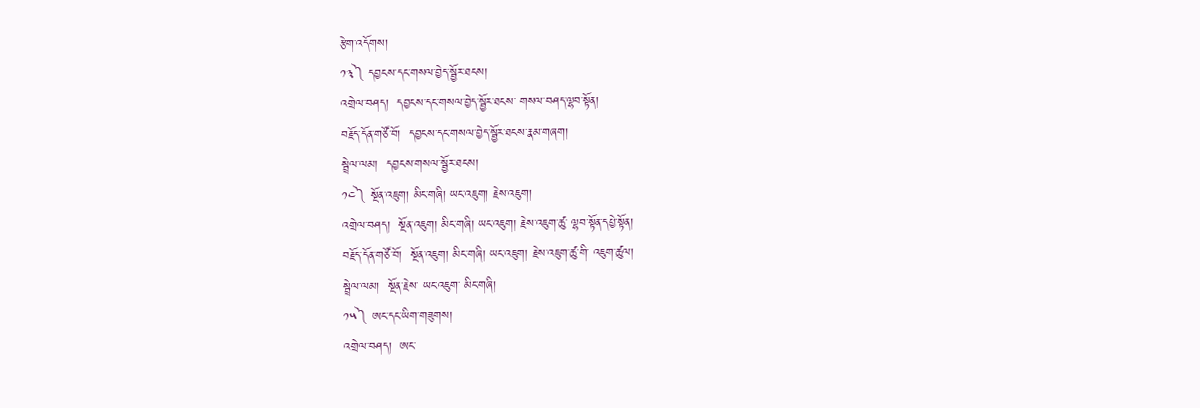རྩེག་འདོགས།
༡༣༽ དབྱངས་དང་གསལ་བྱེད་སྦྱོར་ཐངས།
འགྲེལ་བཤད།  དབྱངས་དང་གསལ་བྱེད་སྦྱོར་ཐངས་ གསལ་བཤད་ལྷབ་སྟོན།
བརྗོད་དོན་གཙོ་བོ།  དབྱངས་དང་གསལ་བྱེད་སྦྱོར་ཐངས་རྣམ་གཞག།
སྦྲེལ་ལམ།  དབྱངས་གསལ་སྦྱོར་ཐངས།
༡༤༽ སྔོན་འཇུག། མིང་གཞི། ཡང་འཇུག། རྗེས་འཇུག།
འགྲེལ་བཤད།  སྔོན་འཇུག། མིང་གཞི། ཡང་འཇུག། རྗེས་འཇུག་ཚུ་ ལྷབ་སྟོན་དཔྱེ་སྟོན།
བརྗོད་དོན་གཙོ་བོ།  སྔོན་འཇུག། མིང་གཞི། ཡང་འཇུག། རྗེས་འཇུག་ཚུ་གི་ འཇུག་ཚུལ།
སྦྲེལ་ལམ།  སྔོན་རྗེས་ ཡང་འཇུག་ མིང་གཞི།
༡༥༽ ཨང་དང་ཡིག་གཟུགས།
འགྲེལ་བཤད།  ཨང་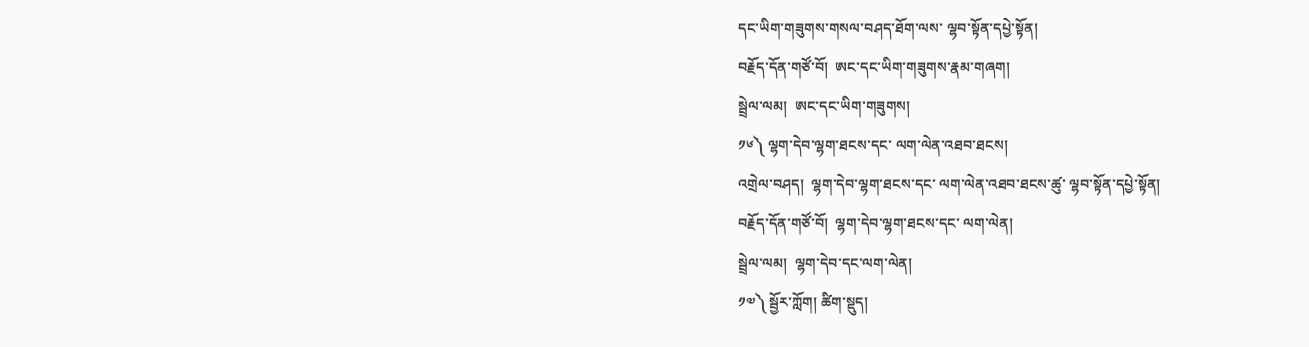དང་ཡིག་གཟུགས་གསལ་བཤད་ཐོག་ལས་ ལྷབ་སྟོན་དཔྱེ་སྟོན།
བརྗོད་དོན་གཙོ་བོ།  ཨང་དང་ཡིག་གཟུགས་རྣམ་གཞག།
སྦྲེལ་ལམ།  ཨང་དང་ཡིག་གཟུགས།
༡༦༽ ལྷག་དེབ་ལྷག་ཐངས་དང་ ལག་ལེན་འཐབ་ཐངས།
འགྲེལ་བཤད།  ལྷག་དེབ་ལྷག་ཐངས་དང་ ལག་ལེན་འཐབ་ཐངས་ཚུ་ ལྷབ་སྟོན་དཔྱེ་སྟོན།
བརྗོད་དོན་གཙོ་བོ།  ལྷག་དེབ་ལྷག་ཐངས་དང་ ལག་ལེན།
སྦྲེལ་ལམ།  ལྷག་དེབ་དང་ལག་ལེན།
༡༧༽ སྦྱོར་ཀློག། ཚིག་སྡུད།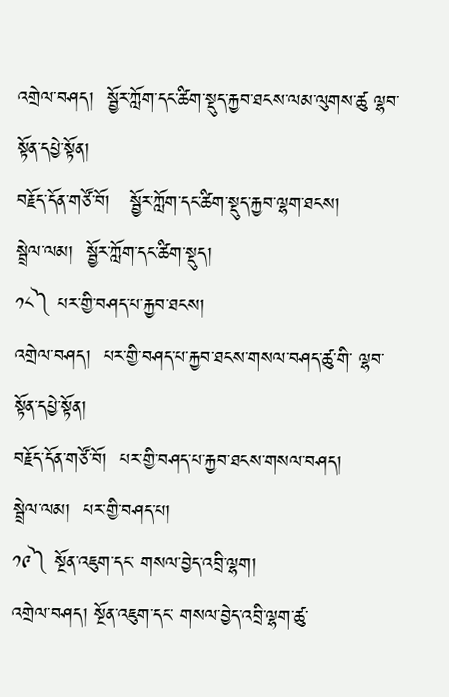འགྲེལ་བཤད།  སྦྱོར་ཀློག་དང་ཚིག་སྡུད་རྐྱབ་ཐངས་ལམ་ལུགས་ཚུ ལྷབ་སྟོན་དཔྱེ་སྟོན།
བརྗོད་དོན་གཙོ་བོ།   སྦྱོར་ཀློག་དང་ཚིག་སྡུད་རྐྱབ་ལྷག་ཐངས།
སྦྲེལ་ལམ།  སྦྱོར་ཀློག་དང་ཚིག་སྡུད།
༡༨༽ པར་གྱི་བཤད་པ་རྐྱབ་ཐངས།
འགྲེལ་བཤད།  པར་གྱི་བཤད་པ་རྐྱབ་ཐངས་གསལ་བཤད་ཚུ་གི་ ལྷབ་སྟོན་དཔྱེ་སྟོན།
བརྗོད་དོན་གཙོ་བོ།  པར་གྱི་བཤད་པ་རྐྱབ་ཐངས་གསལ་བཤད།
སྦྲེལ་ལམ།  པར་གྱི་བཤད་པ།
༡༩༽ སྔོན་འཇུག་དང་ གསལ་བྱེད་འབྲི་ལྷག།
འགྲེལ་བཤད། སྔོན་འཇུག་དང་ གསལ་བྱེད་འབྲི་ལྷག་ཚུ་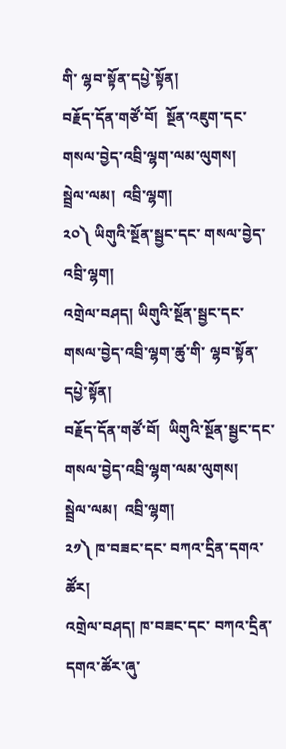གི་ ལྷབ་སྟོན་དཔྱེ་སྟོན།
བརྗོད་དོན་གཙོ་བོ།  སྔོན་འཇུག་དང་ གསལ་བྱེད་འབྲི་ལྷག་ལམ་ལུགས།
སྦྲེལ་ལམ།  འབྲི་ལྷག།
༢༠༽ ཡིགུའི་སྔོན་སྦྱང་དང་ གསལ་བྱེད་འབྲི་ལྷག།
འགྲེལ་བཤད། ཡིགུའི་སྔོན་སྦྱང་དང་ གསལ་བྱེད་འབྲི་ལྷག་ཚུ་གི་ ལྷབ་སྟོན་དཔྱེ་སྟོན།
བརྗོད་དོན་གཙོ་བོ།  ཡིགུའི་སྔོན་སྦྱང་དང་ གསལ་བྱེད་འབྲི་ལྷག་ལམ་ལུགས།
སྦྲེལ་ལམ།  འབྲི་ལྷག།
༢༡༽ ཁ་བཟང་དང་ བཀའ་དྲིན་དགའ་ཚོར།
འགྲེལ་བཤད། ཁ་བཟང་དང་ བཀའ་དྲིན་དགའ་ཚོར་ཞུ་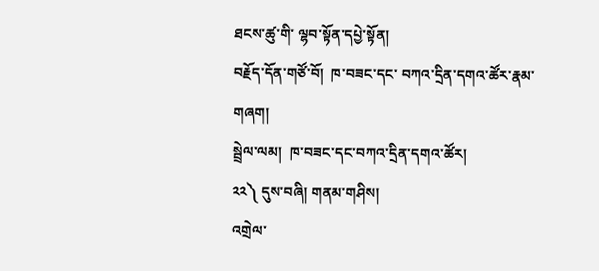ཐངས་ཚུ་གི་ ལྷབ་སྟོན་དཔྱེ་སྟོན།
བརྗོད་དོན་གཙོ་བོ།  ཁ་བཟང་དང་ བཀའ་དྲིན་དགའ་ཚོར་རྣམ་གཞག།
སྦྲེལ་ལམ།  ཁ་བཟང་དང་བཀའ་དྲིན་དགའ་ཚོར།
༢༢༽ དུས་བཞི། གནམ་གཤིས།
འགྲེལ་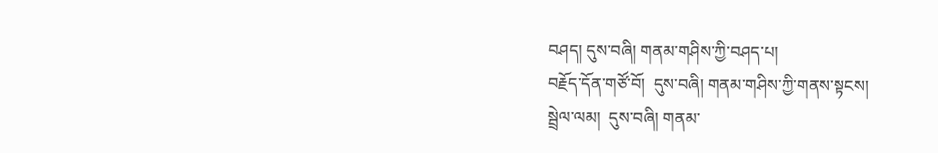བཤད། དུས་བཞི། གནམ་གཤིས་ཀྱི་བཤད་པ།
བརྗོད་དོན་གཙོ་བོ།  དུས་བཞི། གནམ་གཤིས་ཀྱི་གནས་སྟངས།
སྦྲེལ་ལམ།  དུས་བཞི། གནམ་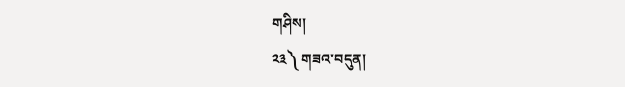གཤིས།
༢༣༽ གཟའ་བདུན།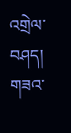འགྲེལ་བཤད། གཟའ་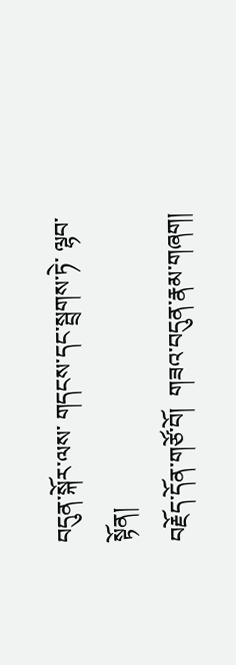བདུན་སྐོར་ལས་ གདངས་དང་སྦྲགས་ཏེ་ ལྷབ་སྟོན།
བརྗོད་དོན་གཙོ་བོ།  གཟའ་བདུན་རྣམ་གཞག།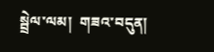སྦྲེལ་ལམ།  གཟའ་བདུན།